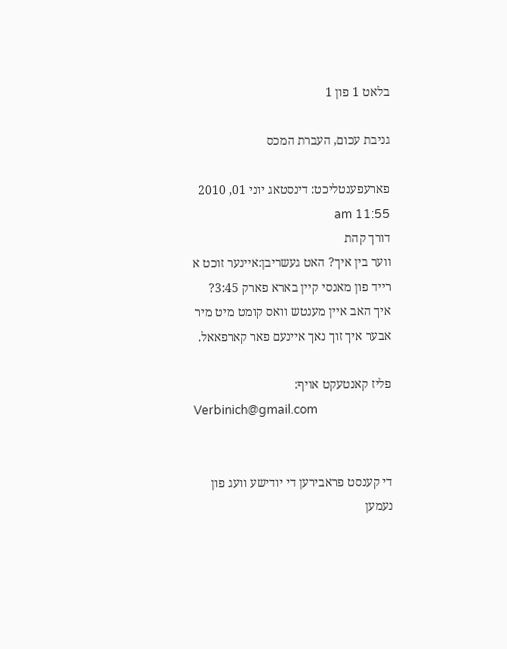בלאט 1 פון 1

גניבת עכום, העברת המכס

פארעפענטליכט: דינסטאג יוני 01, 2010 11:55 am
דורך קהת
ווער בין איך? האט געשריבן:איינער זוכט א רייד פון מאנסי קיין בארא פארק 3:45? איך האב איין מענטש וואס קומט מיט מיר אבער איך זוך נאך איינעם פאר קארפאאל.

פליז קאנטעקט אויף:
Verbinich@gmail.com


די קענסט פראבירען די יודישע וועג פון נעמען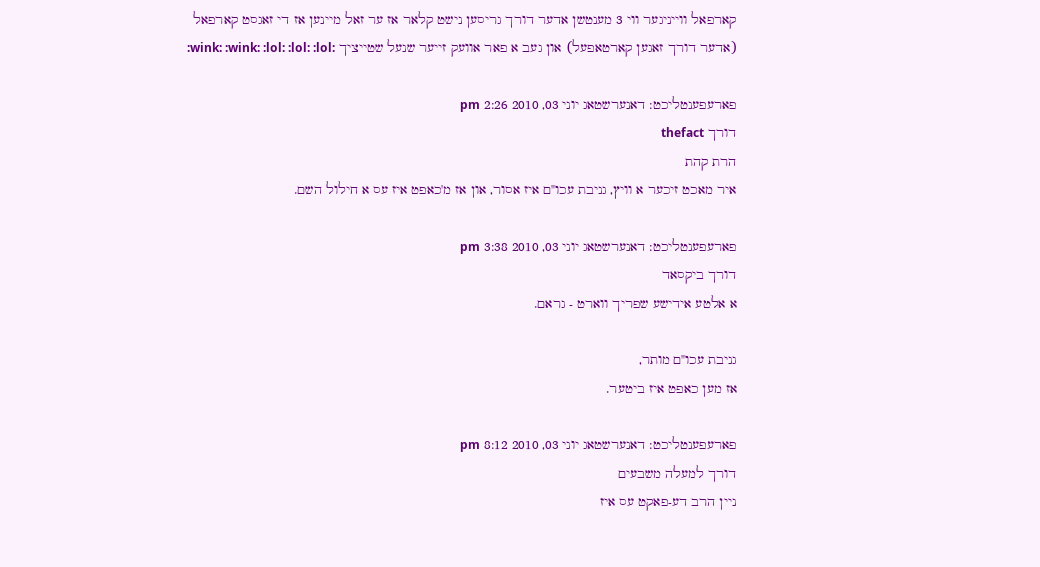קארפאל ווייניגער ווי 3 מענטשן אדער דורך גריסען נישט קלאר אז ער זאל מיינען אז די זאגסט קארפאל (אדער דורך זאגען קארטאפעל) און געב א פאר אוועק זייער שנעל שטייציך :wink: :wink: :lol: :lol: :lol:

פארעפענטליכט: דאנערשטאג יוני 03, 2010 2:26 pm
דורך thefact
הרת קהת
איר מאכט זיכער א וויץ, גניבת עכו"ם איז אסור, און אז מ'כאפט איז עס א חילול השם.

פארעפענטליכט: דאנערשטאג יוני 03, 2010 3:38 pm
דורך ביקסאד
א אלטע אידישע שפריך ווארט - גראם.

גניבת עכו"ם מותר,
אז מען כאפט איז ביטער.

פארעפענטליכט: דאנערשטאג יוני 03, 2010 8:12 pm
דורך למעלה משבעים
ניין הרב דע-פאקט עס איז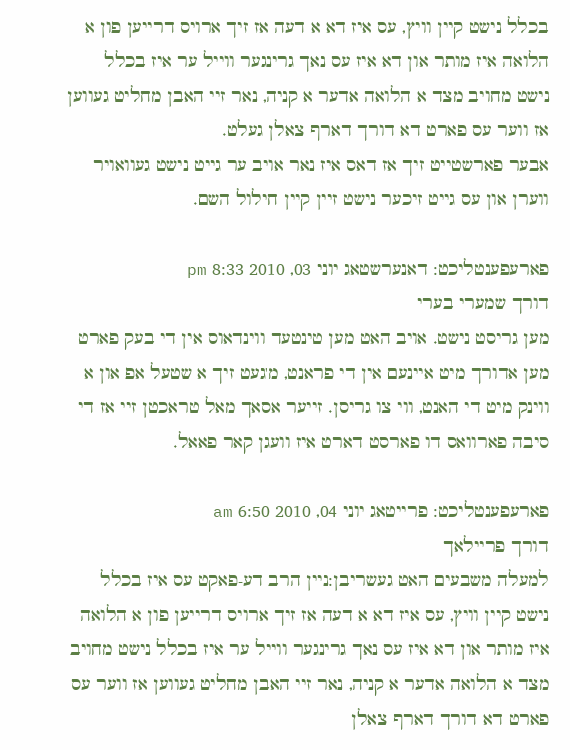בכלל נישט קיין וויץ, עס איז דא א דעה אז זיך ארויס דרייען פון א הלואה איז מותר און דא איז עס נאך גרינגער ווייל ער איז בכלל נישט מחויב מצד א הלואה אדער א קניה, נאר זיי האבן מחליט געווען אז ווער עס פארט דא דורך דארף צאלן געלט.
אבער פארשטייט זיך אז דאס איז נאר אויב ער גייט נישט געוואויר ווערן און עס גייט זיכער נישט זיין קיין חילול השם.

פארעפענטליכט: דאנערשטאג יוני 03, 2010 8:33 pm
דורך שמערי בערי
מען גריסט נישט. אויב האט מען טינטעד ווינדאוס אין די בעק פארט מען אדורך מיט איינעם אין די פראנט, מ'געט זיך א שטעל אפ און א ווינק מיט די האנט, ווי צו גריסן. זייער אסאך מאל טראכטן זיי אז די סיבה פארוואס דו פארסט דארט איז וועגן קאר פאאל.

פארעפענטליכט: פרייטאג יוני 04, 2010 6:50 am
דורך פריילאך
למעלה משבעים האט געשריבן:ניין הרב דע-פאקט עס איז בכלל נישט קיין וויץ, עס איז דא א דעה אז זיך ארויס דרייען פון א הלואה איז מותר און דא איז עס נאך גרינגער ווייל ער איז בכלל נישט מחויב מצד א הלואה אדער א קניה, נאר זיי האבן מחליט געווען אז ווער עס פארט דא דורך דארף צאלן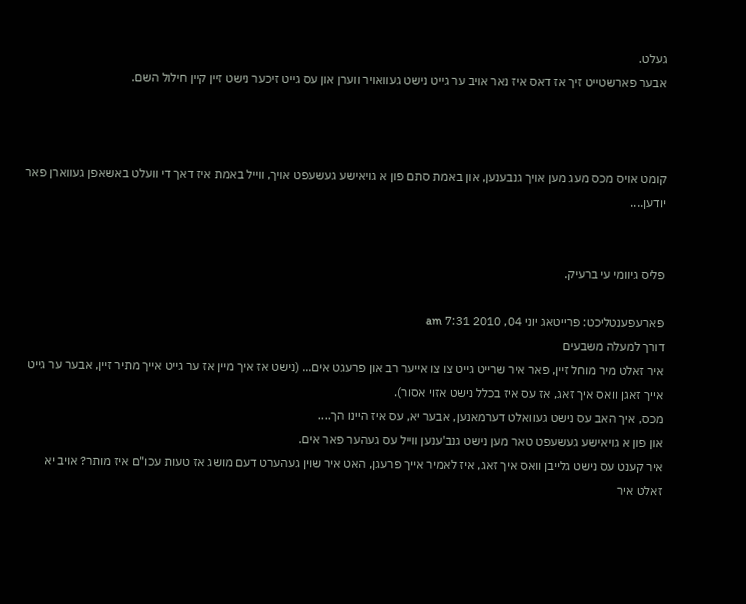געלט.
אבער פארשטייט זיך אז דאס איז נאר אויב ער גייט נישט געוואויר ווערן און עס גייט זיכער נישט זיין קיין חילול השם.



קומט אויס מכס מעג מען אויך גנבענען, און באמת סתם פון א גויאישע געשעפט אויך, ווייל באמת איז דאך די וועלט באשאפן געווארן פאר יודען....


פליס גיוומי עי ברעיק.

פארעפענטליכט: פרייטאג יוני 04, 2010 7:31 am
דורך למעלה משבעים
איר זאלט מיר מוחל זיין, פאר איר שרייט גייט צו צו אייער רב און פרעגט אים... (נישט אז איך מיין אז ער גייט אייך מתיר זיין, אבער ער גייט אייך זאגן וואס איך זאג, אז עס איז בכלל נישט אזוי אסור).
מכס, איך האב עס נישט געוואלט דערמאנען, אבער יא, עס איז היינו הך....
און פון א גויאישע געשעפט טאר מען נישט גנב'ענען ווייל עס געהער פאר אים.
איר קענט עס נישט גלייבן וואס איך זאג, איז לאמיר אייך פרעגן, האט איר שוין געהערט דעם מושג אז טעות עכו"ם איז מותר? אויב יא זאלט איר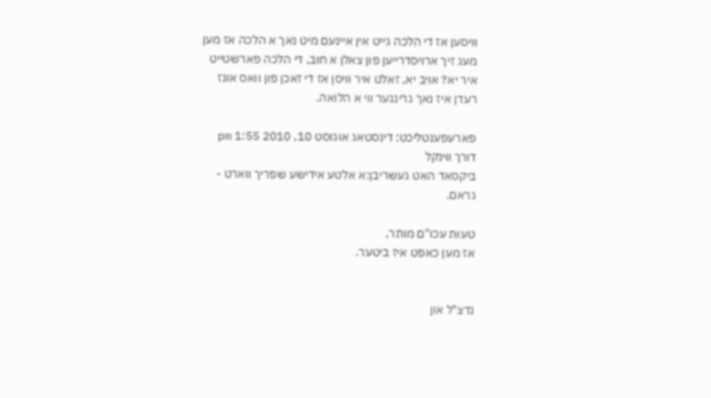וויסען אז די הלכה גייט אין איינעם מיט נאך א הלכה אז מען מעג זיך ארויסדרייען פון צאלן א חוב, די הלכה פארשטייט איר יא? אויב יא, זאלט איר וויסן אז די זאכן פון וואס אונז רעדן איז נאך גרינגער ווי א הלואה.

פארעפענטליכט: דינסטאג אוגוסט 10, 2010 1:55 pm
דורך ווינקל
ביקסאד האט געשריבן:א אלטע אידישע שפריך ווארט - גראם.

טעות עכו"ם מותר,
אז מען כאפט איז ביטער.


נדצ"ל און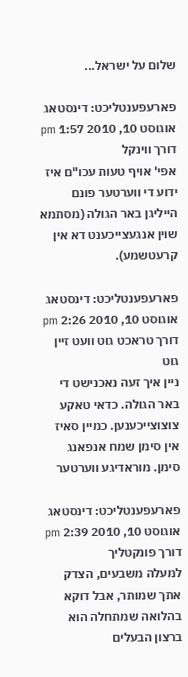שלום על ישראל...

פארעפענטליכט: דינסטאג אוגוסט 10, 2010 1:57 pm
דורך ווינקל
אפי' אויף טעות עכו"ם איז ידוע די ווערטער פונם הייליגן באר הגולה (מסתמא שוין אנגעצייכענט דא אין קרעטשמע).

פארעפענטליכט: דינסטאג אוגוסט 10, 2010 2:26 pm
דורך טראכט גוט וועט זיין גוט
ניין איך זעה נאכנישט די באר הגולה. כדאי טאקע צוצוצייכענען. כמיין סאיז אין סימן שמח אנפאנג סימן. מוראדיגע ווערטער

פארעפענטליכט: דינסטאג אוגוסט 10, 2010 2:39 pm
דורך פונקטליך
למעלה משבעים, הצדק אתך שמותר, אבל דוקא בהלואה שמתחלה הוא ברצון הבעלים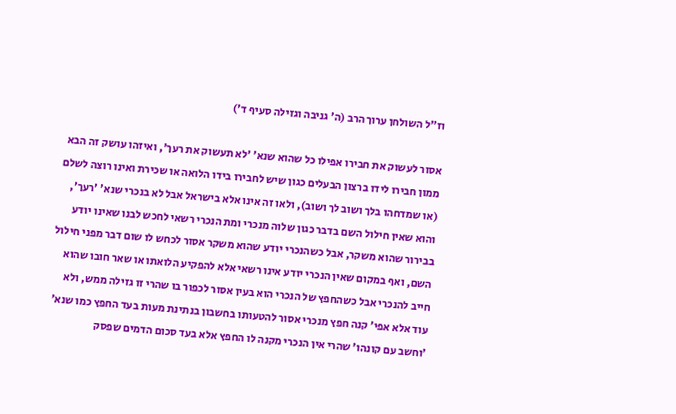וז"ל השולחן ערוך הרב (ה' גניבה וגזילה סעיף ד')

אסור לעשוק את חבירו אפילו כל שהוא שנא׳ 'לא תעשוק את רעך', ואיזהו עושק זה הבא ממון חבירו לידו ברצון הבעלים כגון שיש לחבירו בידו הלואה או שכירת ואינו רוצה לשלם (או שמדחהו בלך ושוב לך ושוב), ולאו זה אינו אלא בישראל אבל לא בנכרי שנא' 'רעך', והוא שאין חילול השם בדבר כגון שלוה מנכרי ומת הנכרי רשאי לחכש לבנו שאינו יודע בבירור שהוא משקר, אבל כשהנכרי יודע שהוא משקר אסור לכחש לו שום דבר מפני חילול השם, ואף במקום שאין הנכרי יודע אינו רשאי אלא להפקיע הלואתו או שאר חובו שהוא חייב להנכרי אבל כשהחפץ של הנכרי הוא בעין אסור לכפור בו שהרי זו גזילה ממש, ולא עוד אלא אפי׳ קנה חפץ מנכרי אסור להטעותו בחשבון בנתינת מעות בעד החפץ כמו שנא׳ 'וחשב עם קונהו' שהרי אין הנכרי מקנה לו החפץ אלא בעד סכום הדמים שפסק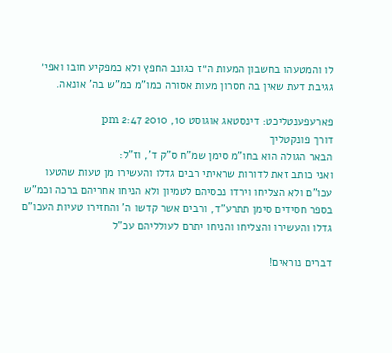לו והמטעהו בחשבון המעות ה״ז כגונב החפץ ולא כמפקיע חובו ואפי׳ גגיבת דעת שאין בה חסרון מעות אסורה כמו"מ כמ"ש בה' אונאה.

פארעפענטליכט: דינסטאג אוגוסט 10, 2010 2:47 pm
דורך פונקטליך
הבאר הגולה הוא בחו"מ סימן שמ"ח ס"ק ד', וז"ל:
ואני כותב זאת לדורות שראיתי רבים גדלו והעשירו מן טעות שהטעו עכו"ם ולא הצליחו וירדו נכסיהם לטמיון ולא הניחו אחריהם ברכה וכמ"ש בספר חסידים סימן תתרע"ד, ורבים אשר קדשו ה' והחזירו טעיות העכו"ם גדלו והעשירו והצליחו והניחו יתרם לעולליהם עכ"ל

דברים נוראים!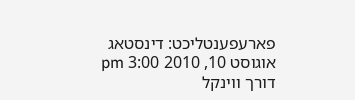פארעפענטליכט: דינסטאג אוגוסט 10, 2010 3:00 pm
דורך ווינקל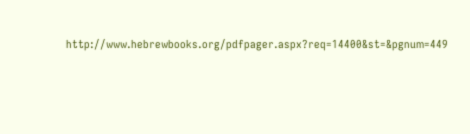http://www.hebrewbooks.org/pdfpager.aspx?req=14400&st=&pgnum=449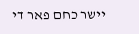יישר כחם פאר די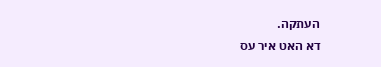העתקה.
דא האט איר עס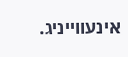אינעווייניג.